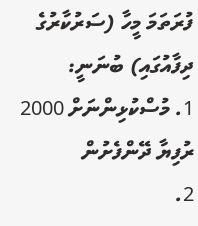ފުރަތަމަ މީހާ (ސަރުކާރުގެ ދިފާއުގައި) ބުނަނީ:
1. މުސްކުޅިންނަށް 2000 ރުފިޔާ ދޭންފެށުން
2.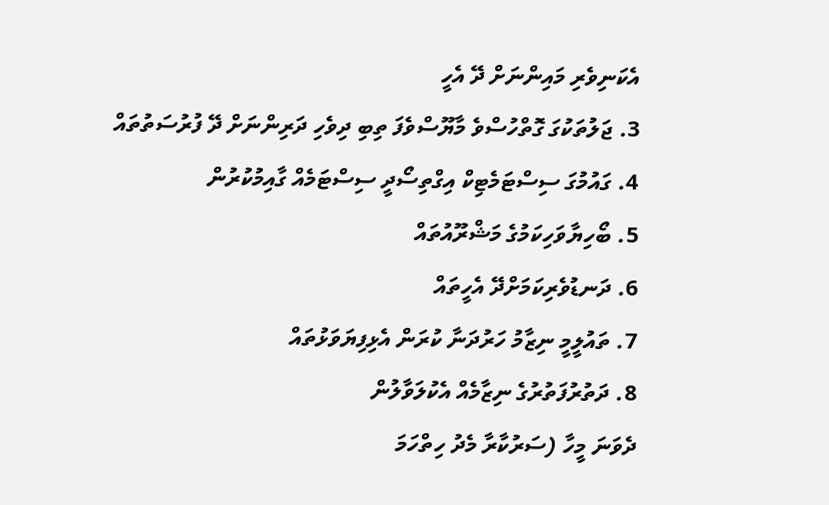އެކަނިވެރި މައިންނަށް ދޭ އެހީ
3. ޖަލުތަކުގަ ގޮތްހުސްވެ މާޔޫސްވެފަ ތިބި ދިވެހި ދަރިންނަށް ދޭ ފުރުސަތުތައް
4. ގައުމުގަ ސިސްޓަމެޓިކް އިގްތިސޯދީ ސިސްޓަމެއް ގާއިމުކުރުން
5. ބޯހިޔާވަހިކަމުގެ މަޝްރޫއުތައް
6. ދަނޑުވެރިކަމަށްދޭ އެހީތައް
7. ތައުލީމީ ނިޒާމު ހަރުދަނާ ކުރަން އެޅިފިޔަވަޅުތައް
8. ދަތުރުފަތުރުގެ ނިޒާމެއް އެކުލަވާލުން
ދެވަނަ މީހާ (ސަރުކާރާ މެދު ހިތްހަމަ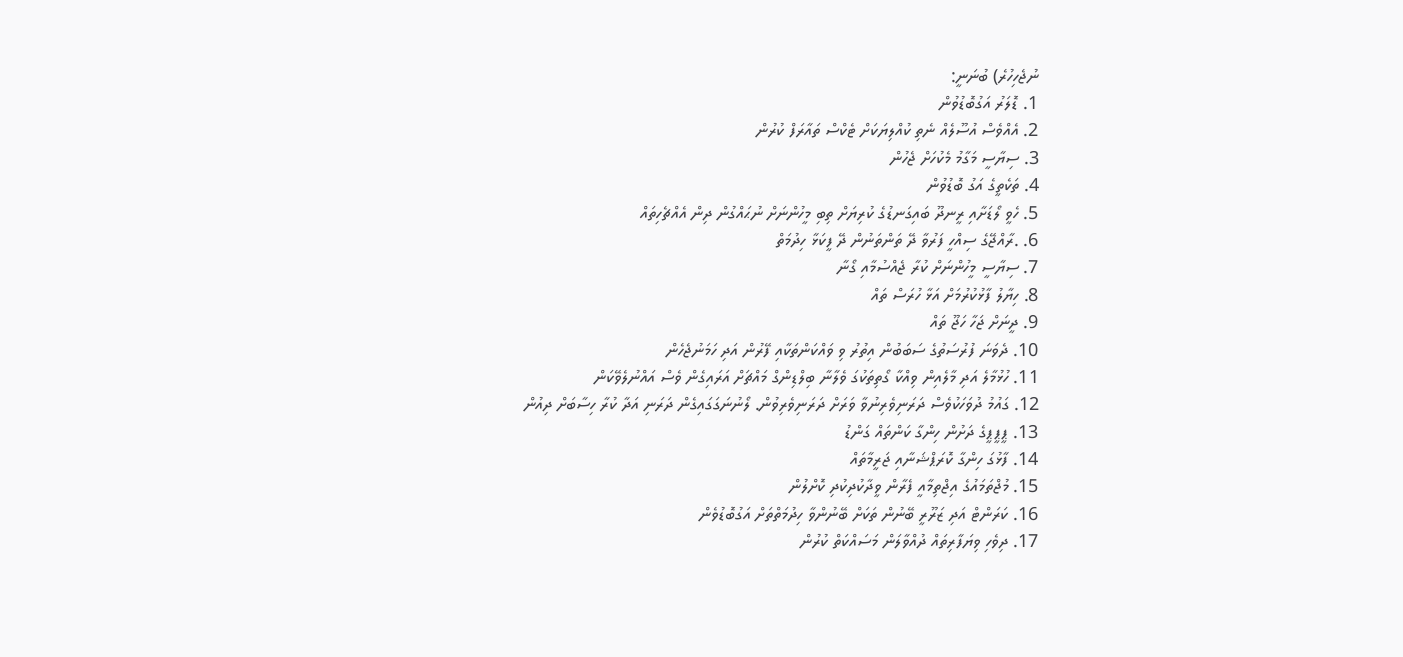ނުޖެހިހުރެ) ބުނަނީ:
1. ޑޮލަރު އަގުބޮޑުވުން
2. އެއްވެސް އުސޫލެއް ނެތި ކުއްލިޔަކަށް ޓެކްސް ތައާރަފް ކުރުން
3. ސިޔާސީ މަގާމު މެކުހަށް ޖެހުން
4. ތަކެތީގެ އަގު ބޮޑުވުން
5. ހެވީ ލޯޑަށާއި ރީނދޫ ބައިގަނޑުގެ ކުރިޔަށް ތިބި މީހުންނަށް ނުޙައްގުން ދިން އެއްޗެހިތައް
6. .ރާއްޖޭގެ ސިއްހީ ފަރުވާ ދޭ ތަންތަނުން ދޭ ފީކަޅާ ހިދުމަތް
7. ސިޔާސީ މީހުންނަށް ކުރާ ޖެއްސުމާއި ގޯނާ
8. ހިޔާލު ފާޅުކުރުމަށް އަޅާ ހުރަސް ތައް
9. ދީނަށް ޖަހާ ހަޖޫ ތައް
10. ދެވަނަ ފުރުސަތުގެ ސަބަބުން އިތުރު ވި ވައްކަންތަކާއި ފޭރުން އަދި ހަމަނުޖެހެން
11. ހުޅުމާލެ އަދި މާލެއިން ވިއްކާ ގޯތިތަކުގަ ވެލާނާ ބިލްޑިންގް މައްޗަށް އަރައިގެން ވެސް އައްނުލެވޭކަން
12. ގައުމު ދުވަހަކުވެސް ދަރަނިވެރިނުވާ ވަރަށް ދަރަނިވެރިވުން. ލޯނުނަގަގައިގެން ދަރަނި އަދާ ކުރާ ހިސާބަށް ދިއުން
13. ޕީޕީޕީގެ ދަށުން ހިންގާ ކަންތައް ގަންޑު
14. ފާޅުގަ ހިންގާ ކޮރަޕްޝަނާއި ޖަރީމާތައް
15. މުޖްތަމައުގެ އިޖްތިމާއީ ފެރާން ވީދާކުދިކުދި ކޮށްލުން
16. ކަރަންޓް އަދި ޒަރޫރީ ބޭނުން ތަކަށް ބޭނުންވާ ހިދުމަތްތަށް އަގުބޮޑުވެން
17. ދިވެހި ވިޔަފާރިތައް ދުއްވާލަން މަސައްކަތް ކުރުން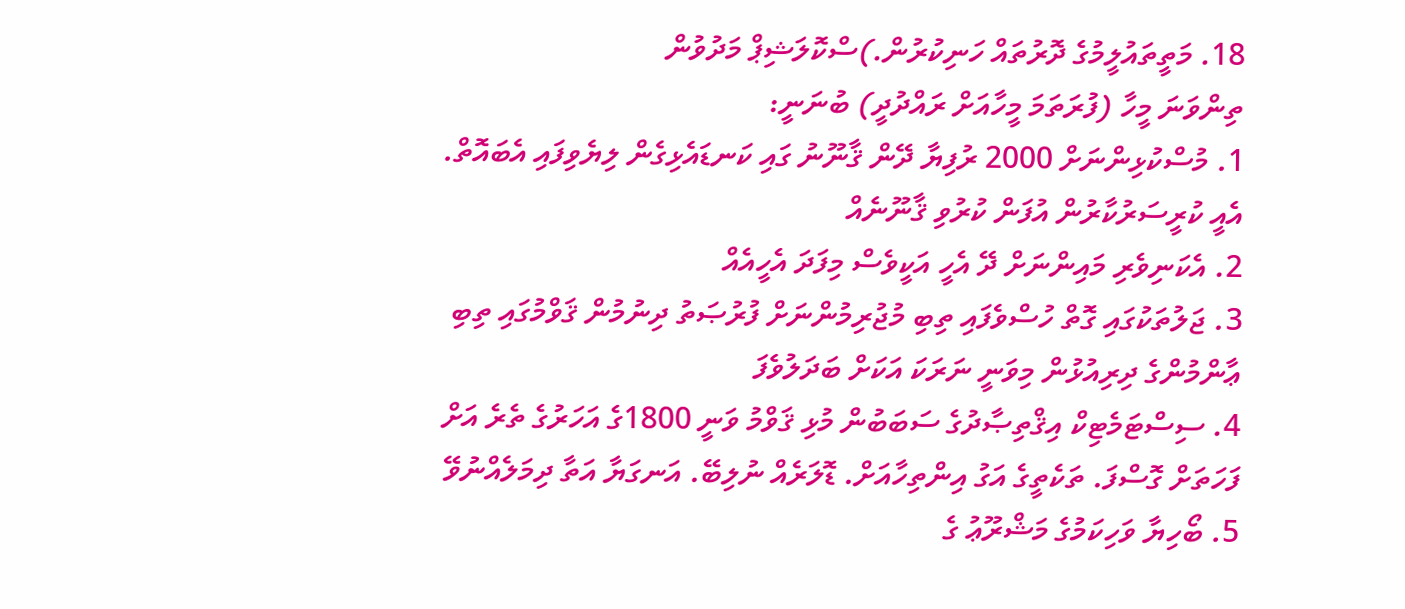18. މަތީތައުލީމުގެ ދޮރުތައް ހަނިކުރުން.)ސްކޮލަޝިޕް މަދުވުން
ތިންވަނަ މީހާ (ފުރަތަމަ މީހާއަށް ރައްދުދީ) ބުނަނީ:
1. މުސްކުޅިންނަށް 2000 ރުފިޔާ ދޭން ޤާނޫނު ގައި ކަނޑައެޅިގެން ލިޔެވިފައި އެބައޮތް. އެއީ ކުރީސަރުކާރުން އުފަން ކުރުވި ޤާނޫނެއް
2. އެކަނިވެރި މައިންނަށް ދޭ އެހީ އަކީވެސް މިފަދަ އެހީއެއް
3. ޖަލުތަކުގައި ގޮތް ހުސްވެފައި ތިބި މުޖުރިމުންނަށް ފުރުޞަތު ދިނުމުން ޤަވްމުގައި ތިބި ޢާންމުންގެ ދިރިއުޅުން މިވަނީ ނަރަކަ އަކަށް ބަދަލުވެފަ
4. ސިސްޓަމެޓިކް އިޤްތިޞާދުގެ ސަބަބުން މުޅި ޤަވްމު ވަނީ 1800ގެ އަހަރުގެ ތެރެ އަށް ފަހަތަށް ގޮސްފަ. ތަކެތީގެ އަގު އިންތިހާއަށް. ޑޮލަރެއް ނުލިބޭ. އަނގަޔާ އަތާ ދިމަލެއްނުވޭ
5. ބޯހިޔާ ވަހިކަމުގެ މަޝްރޫޢު ގެ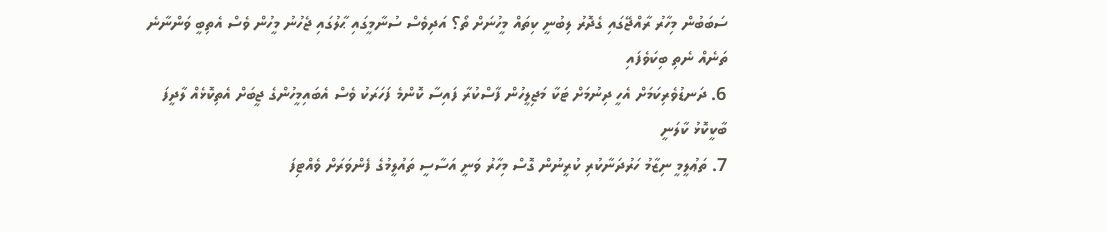ސަބަބުން މިހާރު ރާއްޖޭގައި ގެދޮރު ލިބުނީ ކިތައް މީހުނަށް ތޯ؟ އަދިވެސް ސުނާމީގައި ޙާލުގައި ޖެހުނު މީހުން ވެސް އެތިބީ ވަންނާނެ ތަނެއް ނެތި ބިކަވެފައި
6. ދަނޑުވެރިކަމަށް އެހީ ދިނުމަށް ޓަކާ މަޖިލީހުން ފާސްކުރާ ފައިސާ ކޮންމެ ފަހަރަކު ވެސް އެބައިމީހުންގެ ޖީބަށް އެތިކޮޅެއް ލާދީފަ ބާކީކޮޅު ކާލަނީ
7. ތަޢުލީމީ ނިޒާމު ހަރުދަނާކުރި ކުރީނުން ގޮސް މިހާރު ވަނީ އަސާސީ ތައުލީމުގެ ފެންވަރަށް ވެއްޓިފަ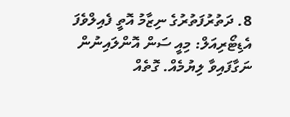8. ދަތުރުފަތުރުގެ ނިޒާމު އޮތީ ފެއިލްވެފަ
އެޑިޓޯރިއަލް: މިއީ ސަން އޮންލައިނުން ނަގާފައިވާ ލިޔުމެއް. ގޮތެއް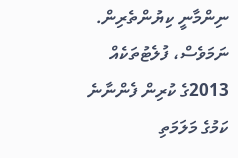ނިންމާނީ ކިޔުންތެރިން. ނަމަވެސް، ފުލެޓުތަކެއް 2013ގެ ކުރިން ފެންނާނެ ކަމުގެ މަލަމަތި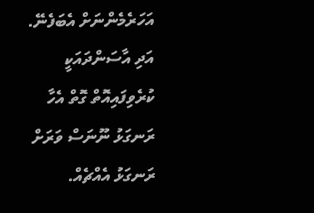އަހަރެމެންނަށް އެބަފެނޭ. އަދި އާސަންދައަކީ ކުރެވިފައިއޮތް ގޮތް އެހާ ރަނގަޅު ނޫނަސް ވަރަށް ރަނގަޅު އެއްޗެއް.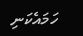ހަމައެކަނި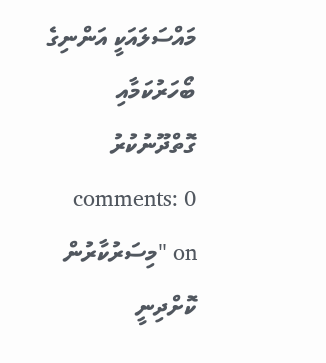މައްސަލައަކީ އަންނިގެ ބޯހަރުކަމާއި ގޮތްދޫނުކުރު
0 comments: on "މިސަރުކާރުން ކޮށްދިނީ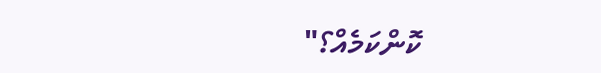ކޮންކަމެއް؟"